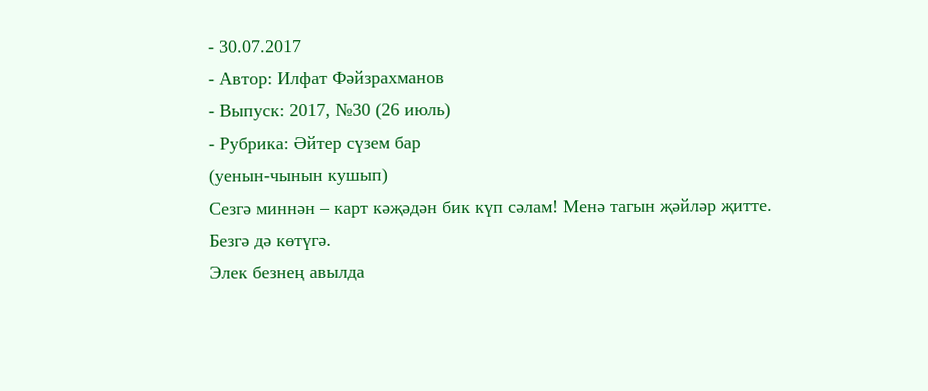- 30.07.2017
- Автор: Илфат Фәйзрахманов
- Выпуск: 2017, №30 (26 июль)
- Рубрика: Әйтер сүзем бар
(уенын-чынын кушып)
Сезгә миннән – карт кәҗәдән бик күп сәлам! Менә тагын җәйләр җитте. Безгә дә көтүгә.
Элек безнең авылда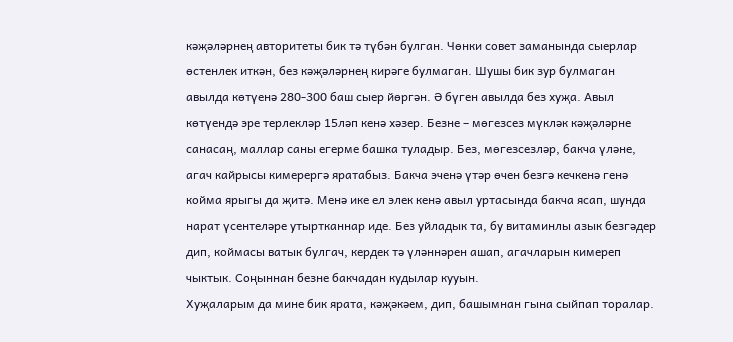кәҗәләрнең авторитеты бик тә түбән булган. Чөнки совет заманында сыерлар өстенлек иткән, без кәҗәләрнең кирәге булмаган. Шушы бик зур булмаган авылда көтүенә 280-300 баш сыер йөргән. Ә бүген авылда без хуҗа. Авыл көтүендә эре терлекләр 15ләп кенә хәзер. Безне – мөгезсез мүкләк кәҗәләрне санасаң, маллар саны егерме башка туладыр. Без, мөгезсезләр, бакча үләне, агач кайрысы кимерергә яратабыз. Бакча эченә үтәр өчен безгә кечкенә генә койма ярыгы да җитә. Менә ике ел элек кенә авыл уртасында бакча ясап, шунда нарат үсентеләре утыртканнар иде. Без уйладык та, бу витаминлы азык безгәдер дип, коймасы ватык булгач, кердек тә үләннәрен ашап, агачларын кимереп чыктык. Соңыннан безне бакчадан кудылар кууын.
Хуҗаларым да мине бик ярата, кәҗәкәем, дип, башымнан гына сыйпап торалар.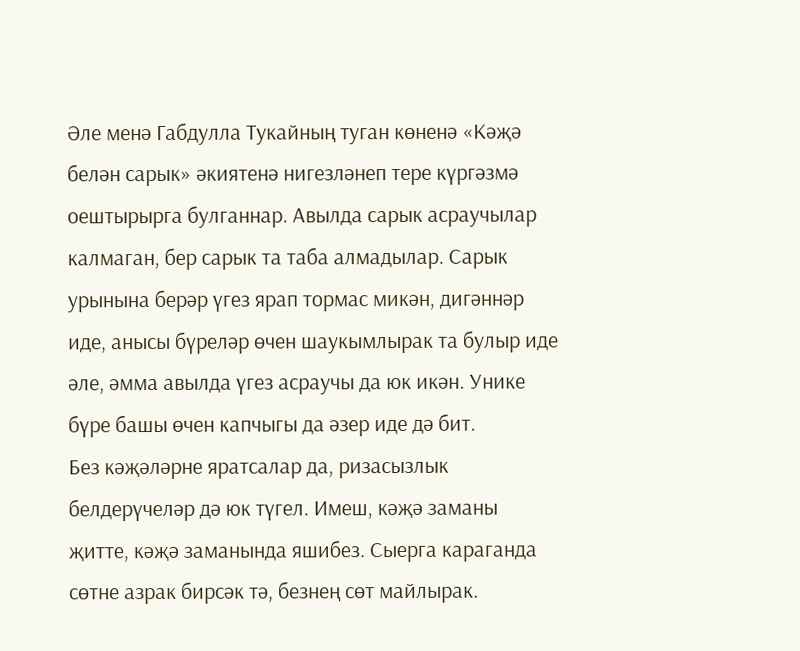Әле менә Габдулла Тукайның туган көненә «Кәҗә белән сарык» әкиятенә нигезләнеп тере күргәзмә оештырырга булганнар. Авылда сарык асраучылар калмаган, бер сарык та таба алмадылар. Сарык урынына берәр үгез ярап тормас микән, дигәннәр иде, анысы бүреләр өчен шаукымлырак та булыр иде әле, әмма авылда үгез асраучы да юк икән. Унике бүре башы өчен капчыгы да әзер иде дә бит.
Без кәҗәләрне яратсалар да, ризасызлык белдерүчеләр дә юк түгел. Имеш, кәҗә заманы җитте, кәҗә заманында яшибез. Сыерга караганда сөтне азрак бирсәк тә, безнең сөт майлырак.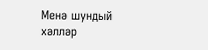Менә шундый хәлләр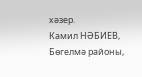хәзер.
Камил НӘБИЕВ,
Бөгелмә районы,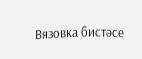Вязовка бистәсе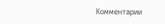Комментарии